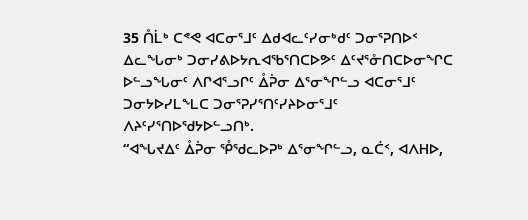35 ᑍᒫᒃ ᑕᕝᕙ ᐊᑕᓂᕐᒧᑦ ᐃᑯᐊᓚᑦᓯᓂᒃᑯᑦ ᑐᓂᕐᕈᑎᐅᑉ ᐃᓚᖓᓂᒃ ᑐᓂᓯᕕᐅᔭᕆᐊᖃᕐᑎᑕᐅᕗᑦ ᐃᑦᔪᕐᓁᑎᑕᐅᓂᖏᑕ ᐅᓪᓗᖓᓂᑦ ᐱᒋᐊᕐᓗᒋᑦ ᐂᕉᓂ ᐃᕐᓂᖏᓪᓗ ᐊᑕᓂᕐᒧᑦ ᑐᓂᔭᐅᓯᒪᖕᒪᑕ ᑐᓂᕐᕈᓯᕐᑎᑦᓯᔨᐅᓂᕐᒧᑦ ᐱᔨᑦᓯᕐᑎᐅᖁᔭᐅᓪᓗᑎᒃ.
“ᐊᖓᔪᐃᑦ ᐂᕉᓂ ᕾᖁᓚᐅᕈᒃ ᐃᕐᓂᖏᓪᓗ, ᓇᑖᑉ, ᐊᐱᕼᐅ,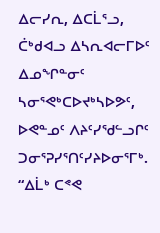ᐃᓕᓯᕆ, ᐃᑕᒫᕐᓗ, ᑖᒃᑯᐊᓗ ᐃᓴᕆᐊᓕᒥᐅᑦ ᐃᓄᖏᓐᓂᑦ ᓴᓂᕐᕙᒃᑕᐅᔪᒃᓴᐅᕗᑦ, ᐅᕙᓐᓄᑦ ᐱᔨᑦᓯᖁᓪᓗᒋᑦ ᑐᓂᕐᕈᓯᕐᑎᑦᓯᔨᐅᓂᕐᒥᒃ.
“ᐃᒫᒃ ᑕᕝᕙ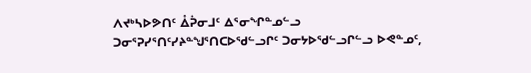ᐱᔪᒃᓴᐅᕗᑎᑦ ᐂᕉᓂᒧᑦ ᐃᕐᓂᖏᓐᓄᓪᓗ ᑐᓂᕐᕈᓯᕐᑎᑦᓯᔨᓐᖑᕐᑎᑕᐅᖁᓪᓗᒋᑦ ᑐᓂᔭᐅᖁᓪᓗᒋᓪᓗ ᐅᕙᓐᓄᑦ,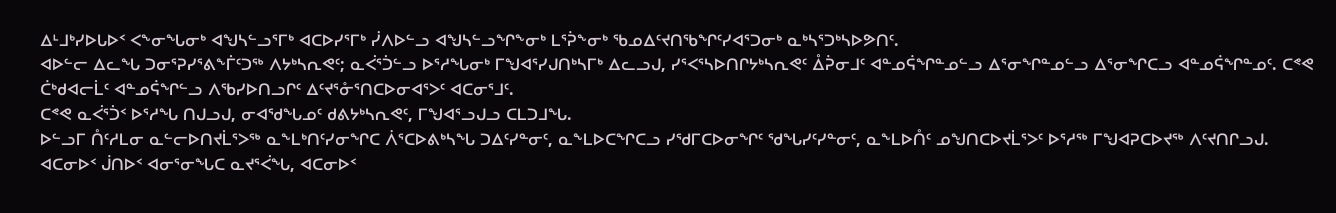ᐃᒻᒧᒃᓯᐅᒐᐅᑉ ᐸᖕᓂᖓᓂᒃ ᐊᖑᓴᓪᓗᕐᒥᒃ ᐊᑕᐅᓯᕐᒥᒃ ᓰᐱᐅᓪᓗ ᐊᖑᓴᓪᓗᖏᖕᓂᒃ ᒪᕐᕉᖕᓂᒃ ᖃᓄᐃᑦᔪᑎᖃᖏᑦᓯᐊᕐᑐᓂᒃ ᓇᒃᓴᕐᑐᒃᓴᐅᕗᑎᑦ.
ᐊᐅᓪᓕ ᐃᓚᖓ ᑐᓂᕐᕈᓯᕐᕕᖕᒦᑦᑐᖅ ᐱᔭᒃᓴᕆᕙᑦ; ᓇᐹᕐᑑᓪᓗ ᐅᕐᓱᖓᓂᒃ ᒥᖑᐊᕐᓯᒍᑎᒃᓴᒥᒃ ᐃᓚᓗᒍ, ᓯᕐᐸᕐᓴᐅᑎᒋᔭᒃᓴᕆᕙᑦ ᐂᕉᓂᒧᑦ ᐊᓐᓄᕌᖏᓐᓄᓪᓗ ᐃᕐᓂᖏᓐᓄᓪᓗ ᐃᕐᓂᖏᑕᓗ ᐊᓐᓄᕌᖏᓐᓄᑦ. ᑕᕝᕙ ᑖᒃᑯᐊᓕᒫᑦ ᐊᓐᓄᕌᖏᓪᓗ ᐱᖃᓯᐅᑎᓗᒋᑦ ᐃᑦᔪᕐᓁᕐᑎᑕᐅᓂᐊᕐᐳᑦ ᐊᑕᓂᕐᒧᑦ.
ᑕᕝᕙ ᓇᐹᕐᑑᑉ ᐅᕐᓱᖓ ᑎᒍᓗᒍ, ᓂᐊᖁᖓᓄᑦ ᑯᕕᔭᒃᓴᕆᕙᑦ, ᒥᖑᐊᕐᓗᒍᓗ ᑕᒪᑐᒧᖓ.
ᐅᓪᓗᒥ ᑍᑦᓱᒪᓂ ᓇᓪᓕᐅᑎᔪᒫᕐᐳᖅ ᓇᖕᒪᒃᑎᑦᓯᓂᖏᑕ ᐲᕐᑕᐅᕕᒃᓴᖓ ᑐᐃᑦᓯᓐᓂᑦ, ᓇᖕᒪᐅᑕᖏᑕᓗ ᓯᖁᒥᑕᐅᓂᖏᑦ ᖁᖓᓯᑦᓯᓐᓂᑦ, ᓇᖕᒪᐅᑍᑦ ᓄᖑᑎᑕᐅᔪᒫᕐᐳᑦ ᐅᕐᓱᖅ ᒥᖑᐊᕈᑕᐅᔪᖅ ᐱᑦᔪᑎᒋᓗᒍ.
ᐊᑕᓂᐅᑉ ᒎᑎᐅᑉ ᐊᓂᕐᓂᖓᑕ ᓇᔪᕐᐹᖓ, ᐊᑕᓂᐅᑉ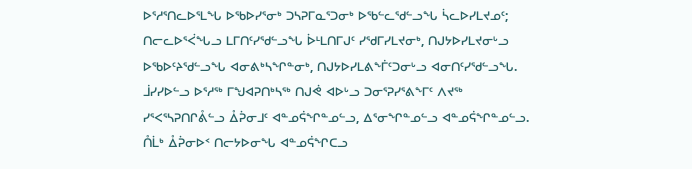ᐅᕐᓱᕐᑎᓚᐅᕐᒪᖓ ᐅᖃᐅᓯᕐᓂᒃ ᑐᓴᕈᒥᓇᕐᑐᓂᒃ ᐅᖃᓪᓚᖁᓪᓗᖓ ᓵᓚᐅᓯᒪᔪᓄᑦ; ᑎᓕᓚᐅᕐᐹᖓᓗ ᒪᒥᑎᑦᓯᖁᓪᓗᖓ ᐆᒻᒪᑎᒥᒍᑦ ᓯᖁᒥᓯᒪᔪᓂᒃ, ᑎᒍᔭᐅᓯᒪᔪᓂᒡᓗ ᐅᖃᐅᑦᔨᖁᓪᓗᖓ ᐊᓂᕕᒃᓴᖏᓐᓂᒃ, ᑎᒍᔭᐅᓯᒪᕕᖕᒦᑦᑐᓂᒡᓗ ᐊᓂᑎᑦᓯᖁᓪᓗᖓ.
ᒨᓯᓯᐅᓪᓗ ᐅᕐᓱᖅ ᒥᖑᐊᕈᑎᒃᓴᖅ ᑎᒍᕚ ᐊᐅᒡᓗ ᑐᓂᕐᕈᓯᕐᕕᖕᒥᑦ ᐱᔪᖅ ᓯᕐᐸᕐᓴᕈᑎᒋᕔᓪᓗ ᐂᕉᓂᒧᑦ ᐊᓐᓄᕌᖏᓐᓄᓪᓗ, ᐃᕐᓂᖏᓐᓄᓪᓗ ᐊᓐᓄᕌᖏᓐᓄᓪᓗ. ᑍᒫᒃ ᐂᕉᓂᐅᑉ ᑎᓕᔭᐅᓂᖓ ᐊᓐᓄᕌᖏᑕᓗ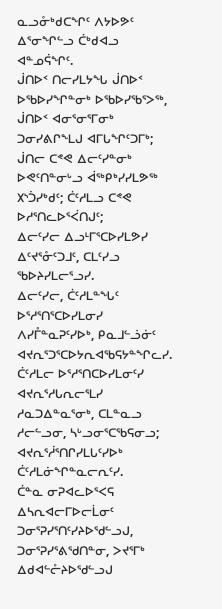ᓇᓗᓁᒃᑯᑕᖏᑦ ᐱᔭᐅᕗᑦ ᐃᕐᓂᖏᓪᓗ ᑖᒃᑯᐊᓗ ᐊᓐᓄᕌᖏᑦ.
ᒎᑎᐅᑉ ᑎᓕᓯᒪᔭᖓ ᒎᑎᐅᑉ ᐅᖃᐅᓯᖏᓐᓂᒃ ᐅᖃᐅᓯᖃᕐᐳᖅ, ᒎᑎᐅᑉ ᐊᓂᕐᓂᕐᒥᓂᒃ ᑐᓂᓯᕕᒋᖕᒪᒍ ᐊᒥᒐᖏᑦᑐᒥᒃ;
ᒎᑎᓕ ᑕᕝᕙ ᐃᓕᑦᓯᓐᓂᒃ ᐅᕙᑦᑎᓐᓂᒡᓗ ᐋᖅᑭᒃᓯᓯᒪᕗᖅ ᙭ᔅᑑᓯᒃᑯᑦ; ᑖᑦᓱᒪᓗ ᑕᕝᕙ ᐅᓱᕐᑎᓚᐅᕐᐹᑎᒍᑦ;
ᐃᓕᑦᓯᓕ ᐃᓗᒻᒥᕐᑕᐅᓯᒪᕗᓯ ᐃᑦᔪᕐᓁᑦᑐᒧᑦ, ᑕᒪᑦᓯᓗ ᖃᐅᔨᓯᒪᓕᕐᓗᓯ.
ᐃᓕᑦᓯᓕ, ᑖᑦᓱᒪᓐᖓᑦ ᐅᕐᓱᕐᑎᕐᑕᐅᓯᒪᓂᓯ ᐱᓯᒤᓐᓇᕈᑦᓯᐅᒃ, ᑭᓇᒧᓪᓘᓃᑦ ᐊᔪᕆᕐᑐᕐᑕᐅᔭᕆᐊᖃᕋᔭᓐᖏᓚᓯ. ᑖᑦᓱᒪᓕ ᐅᕐᓱᕐᑎᑕᐅᓯᒪᓂᑦᓯ ᐊᔪᕆᕐᓱᒐᕆᓕᕐᒪᓯ ᓱᓇᑐᐃᓐᓇᕐᓂᒃ, ᑕᒪᓐᓇᓗ ᓱᓕᓪᓗᓂ, ᓴᒡᓗᓂᕐᑕᖃᕋᓂᓗ; ᐊᔪᕆᕐᓲᕐᑎᒋᓯᒪᒐᑦᓯᐅᒃ ᑖᑦᓱᒪᓃᖏᓐᓇᓕᕆᑦᓯ.
ᑖᓐᓇ ᓂᕈᐊᓚᐅᕐᐸᕋ ᐃᓴᕆᐊᓕᒥᐅᓕᒫᓂᑦ ᑐᓂᕐᕈᓯᕐᑎᑦᓯᔨᐅᖁᓪᓗᒍ, ᑐᓂᕐᕈᓯᕐᕕᖁᑎᓐᓂ, ᐳᔪᕐᒥᒃ ᐃᑯᐊᓪᓔᔨᐅᖁᓪᓗᒍ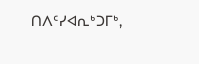ᑎᐱᑦᓯᐊᕆᒃᑐᒥᒃ,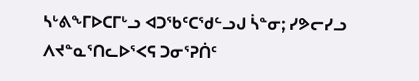ᓴᒡᕕᖕᒥᐅᑕᒥᒡᓗ ᐊᑐᖃᑦᑕᖁᓪᓗᒍ ᓵᓐᓂ; ᓯᕗᓕᓯᓗ ᐱᔪᓐᓇᕐᑎᓚᐅᕐᐸᕋ ᑐᓂᕐᕈᑏᑦ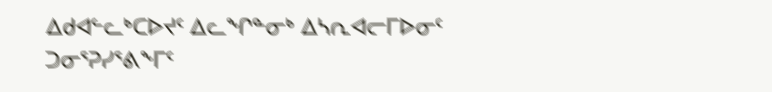ᐃᑯᐊᓪᓚᒃᑕᐅᔪᑦ ᐃᓚᖏᓐᓂᒃ ᐃᓴᕆᐊᓕᒥᐅᓂᑦ ᑐᓂᕐᕈᓯᕐᕕᖕᒥᑦ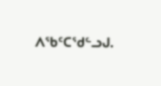ᐱᖃᑦᑕᖁᓪᓗᒍ.